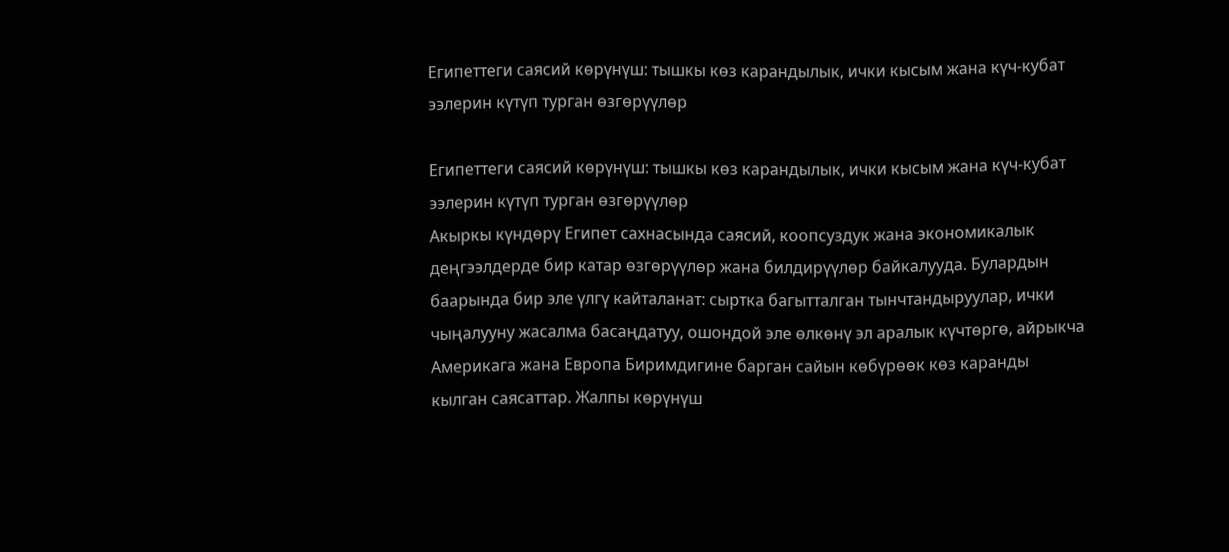Египеттеги саясий көрүнүш: тышкы көз карандылык, ички кысым жана күч-кубат ээлерин күтүп турган өзгөрүүлөр

Египеттеги саясий көрүнүш: тышкы көз карандылык, ички кысым жана күч-кубат ээлерин күтүп турган өзгөрүүлөр
Акыркы күндөрү Египет сахнасында саясий, коопсуздук жана экономикалык деңгээлдерде бир катар өзгөрүүлөр жана билдирүүлөр байкалууда. Булардын баарында бир эле үлгү кайталанат: сыртка багытталган тынчтандыруулар, ички чыңалууну жасалма басаңдатуу, ошондой эле өлкөнү эл аралык күчтөргө, айрыкча Америкага жана Европа Биримдигине барган сайын көбүрөөк көз каранды кылган саясаттар. Жалпы көрүнүш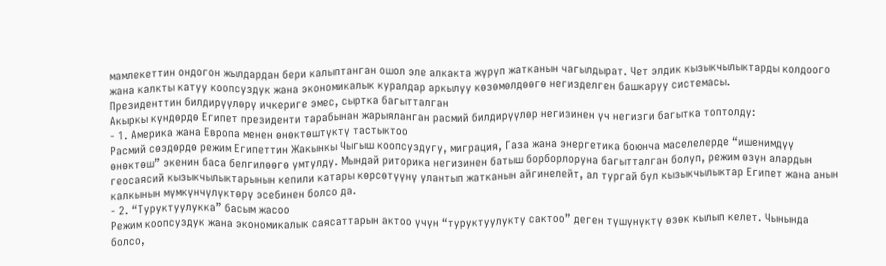мамлекеттин ондогон жылдардан бери калыптанган ошол эле алкакта жүрүп жатканын чагылдырат. Чет элдик кызыкчылыктарды колдоого жана калкты катуу коопсуздук жана экономикалык куралдар аркылуу көзөмөлдөөгө негизделген башкаруу системасы.
Президенттин билдирүүлөрү ичкериге эмес, сыртка багытталган
Акыркы күндөрдө Египет президенти тарабынан жарыяланган расмий билдирүүлөр негизинен үч негизги багытка топтолду:
- 1. Америка жана Европа менен өнөктөштүктү тастыктоо
Расмий сөздөрдө режим Египеттин Жакынкы Чыгыш коопсуздугу, миграция, Газа жана энергетика боюнча маселелерде “ишенимдүү өнөктөш” экенин баса белгилөөгө умтулду. Мындай риторика негизинен батыш борборлоруна багытталган болуп, режим өзүн алардын геосаясий кызыкчылыктарынын кепили катары көрсөтүүнү улантып жатканын айгинелейт, ал тургай бул кызыкчылыктар Египет жана анын калкынын мүмкүнчүлүктөрү эсебинен болсо да.
- 2. “Туруктуулукка” басым жасоо
Режим коопсуздук жана экономикалык саясаттарын актоо үчүн “туруктуулукту сактоо” деген түшүнүктү өзөк кылып келет. Чынында болсо,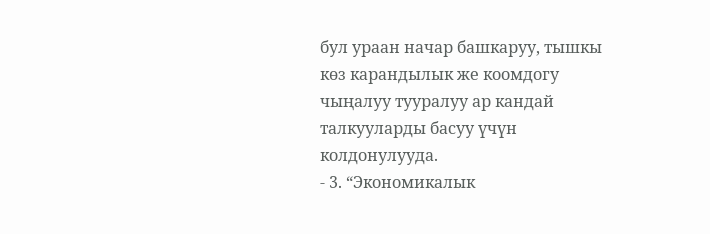бул ураан начар башкаруу, тышкы көз карандылык же коомдогу чыңалуу тууралуу ар кандай талкууларды басуу үчүн колдонулууда.
- 3. “Экономикалык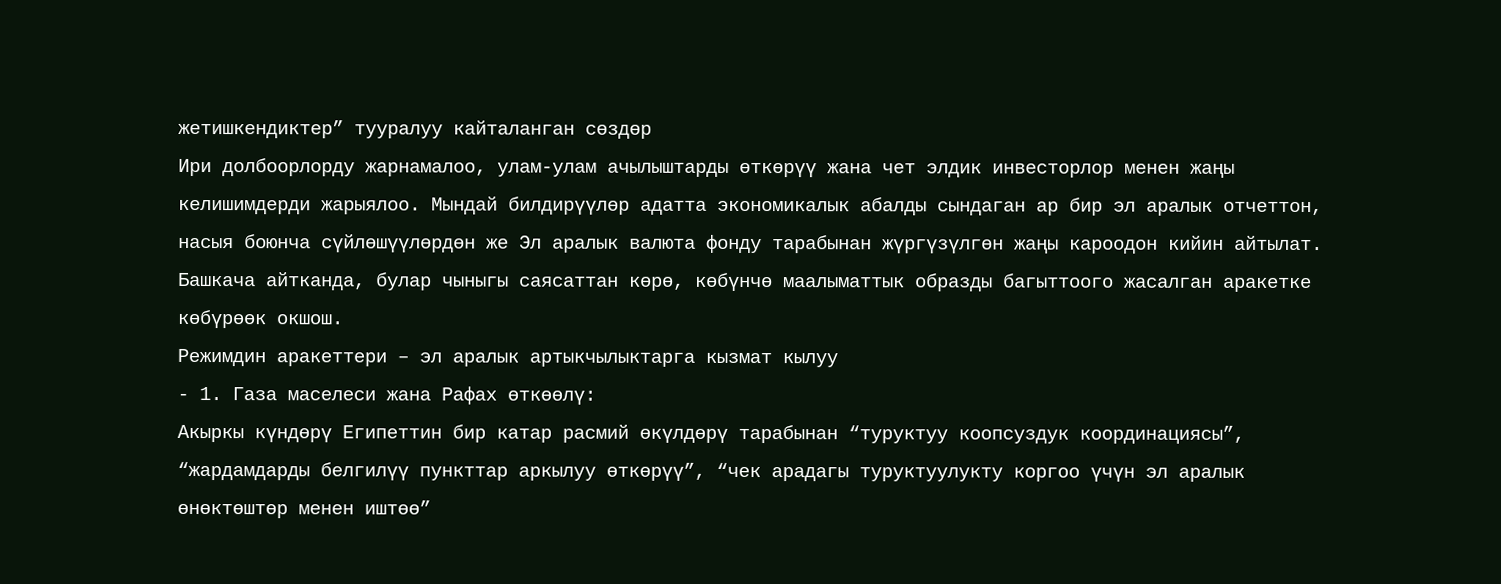жетишкендиктер” тууралуу кайталанган сөздөр
Ири долбоорлорду жарнамалоо, улам-улам ачылыштарды өткөрүү жана чет элдик инвесторлор менен жаңы келишимдерди жарыялоо. Мындай билдирүүлөр адатта экономикалык абалды сындаган ар бир эл аралык отчеттон, насыя боюнча сүйлөшүүлөрдөн же Эл аралык валюта фонду тарабынан жүргүзүлгөн жаңы кароодон кийин айтылат. Башкача айтканда, булар чыныгы саясаттан көрө, көбүнчө маалыматтык образды багыттоого жасалган аракетке көбүрөөк окшош.
Режимдин аракеттери – эл аралык артыкчылыктарга кызмат кылуу
- 1. Газа маселеси жана Рафах өткөөлү:
Акыркы күндөрү Египеттин бир катар расмий өкүлдөрү тарабынан “туруктуу коопсуздук координациясы”, “жардамдарды белгилүү пункттар аркылуу өткөрүү”, “чек арадагы туруктуулукту коргоо үчүн эл аралык өнөктөштөр менен иштөө”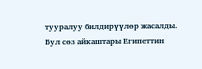тууралуу билдирүүлөр жасалды. Бул сөз айкаштары Египеттин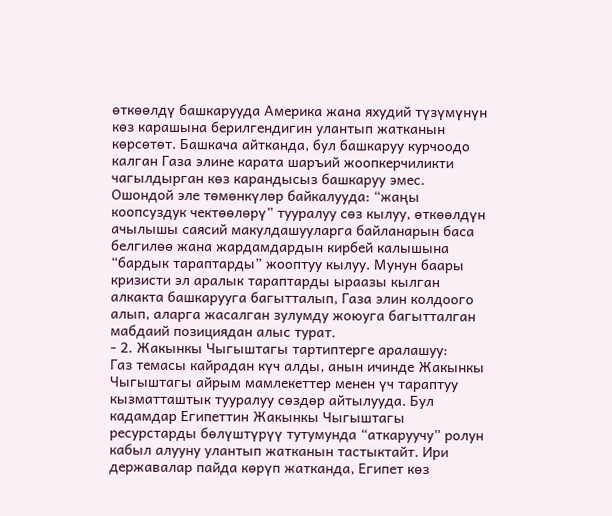өткөөлдү башкарууда Америка жана яхудий түзүмүнүн көз карашына берилгендигин улантып жатканын көрсөтөт. Башкача айтканда, бул башкаруу курчоодо калган Газа элине карата шаръий жоопкерчиликти чагылдырган көз карандысыз башкаруу эмес.
Ошондой эле төмөнкүлөр байкалууда: “жаңы коопсуздук чектөөлөрү” тууралуу сөз кылуу, өткөөлдүн ачылышы саясий макулдашууларга байланарын баса белгилөө жана жардамдардын кирбей калышына “бардык тараптарды” жооптуу кылуу. Мунун баары кризисти эл аралык тараптарды ыраазы кылган алкакта башкарууга багытталып, Газа элин колдоого алып, аларга жасалган зулумду жоюуга багытталган мабдаий позициядан алыс турат.
- 2. Жакынкы Чыгыштагы тартиптерге аралашуу:
Газ темасы кайрадан күч алды, анын ичинде Жакынкы Чыгыштагы айрым мамлекеттер менен үч тараптуу кызматташтык тууралуу сөздөр айтылууда. Бул кадамдар Египеттин Жакынкы Чыгыштагы ресурстарды бөлүштүрүү тутумунда “аткаруучу” ролун кабыл алууну улантып жатканын тастыктайт. Ири державалар пайда көрүп жатканда, Египет көз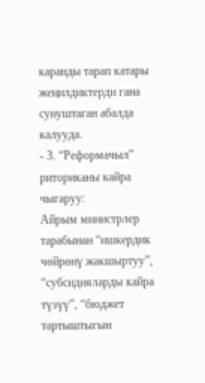каранды тарап катары жеңилдиктерди гана сунуштаган абалда калууда.
- 3. “Реформачыл” риториканы кайра чыгаруу:
Айрым министрлер тарабынан “ишкердик чөйрөнү жакшыртуу”, “субсидияларды кайра түзүү”, “бюджет тартыштыгын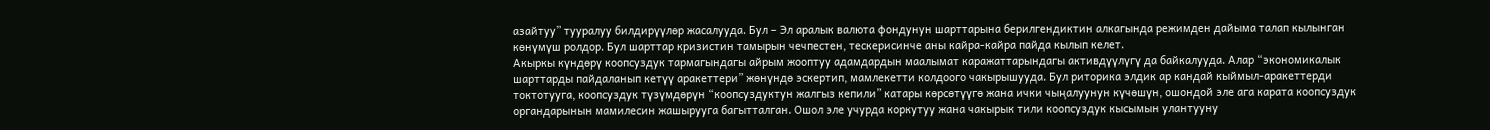азайтуу” тууралуу билдирүүлөр жасалууда. Бул – Эл аралык валюта фондунун шарттарына берилгендиктин алкагында режимден дайыма талап кылынган көнүмүш ролдор. Бул шарттар кризистин тамырын чечпестен, тескерисинче аны кайра-кайра пайда кылып келет.
Акыркы күндөрү коопсуздук тармагындагы айрым жооптуу адамдардын маалымат каражаттарындагы активдүүлүгү да байкалууда. Алар “экономикалык шарттарды пайдаланып кетүү аракеттери” жөнүндө эскертип, мамлекетти колдоого чакырышууда. Бул риторика элдик ар кандай кыймыл-аракеттерди токтотууга, коопсуздук түзүмдөрүн “коопсуздуктун жалгыз кепили” катары көрсөтүүгө жана ички чыңалуунун күчөшүн, ошондой эле ага карата коопсуздук органдарынын мамилесин жашырууга багытталган. Ошол эле учурда коркутуу жана чакырык тили коопсуздук кысымын улантууну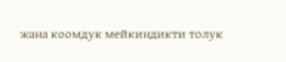жана коомдук мейкиндикти толук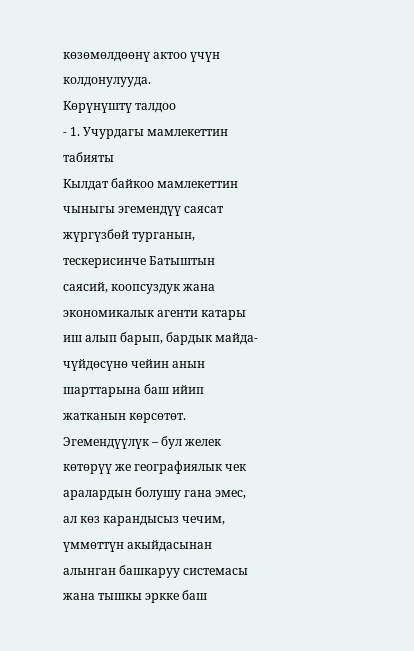көзөмөлдөөнү актоо үчүн колдонулууда.
Көрүнүштү талдоо
- 1. Учурдагы мамлекеттин табияты
Кылдат байкоо мамлекеттин чыныгы эгемендүү саясат жүргүзбөй турганын, тескерисинче Батыштын саясий, коопсуздук жана экономикалык агенти катары иш алып барып, бардык майда-чүйдөсүнө чейин анын шарттарына баш ийип жатканын көрсөтөт. Эгемендүүлүк – бул желек көтөрүү же географиялык чек аралардын болушу гана эмес, ал көз карандысыз чечим, үммөттүн акыйдасынан алынган башкаруу системасы жана тышкы эркке баш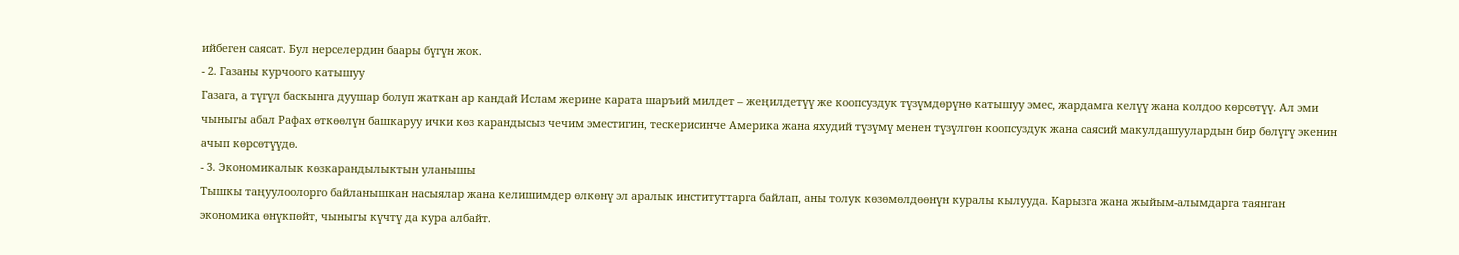ийбеген саясат. Бул нерселердин баары бүгүн жок.
- 2. Газаны курчоого катышуу
Газага, а түгүл баскынга дуушар болуп жаткан ар кандай Ислам жерине карата шаръий милдет – жеңилдетүү же коопсуздук түзүмдөрүнө катышуу эмес, жардамга келүү жана колдоо көрсөтүү. Ал эми чыныгы абал Рафах өткөөлүн башкаруу ички көз карандысыз чечим эместигин, тескерисинче Америка жана яхудий түзүмү менен түзүлгөн коопсуздук жана саясий макулдашуулардын бир бөлүгү экенин ачып көрсөтүүдө.
- 3. Экономикалык көзкарандылыктын уланышы
Тышкы таңуулоолорго байланышкан насыялар жана келишимдер өлкөнү эл аралык институттарга байлап, аны толук көзөмөлдөөнүн куралы кылууда. Карызга жана жыйым-алымдарга таянган экономика өнүкпөйт, чыныгы күчтү да кура албайт.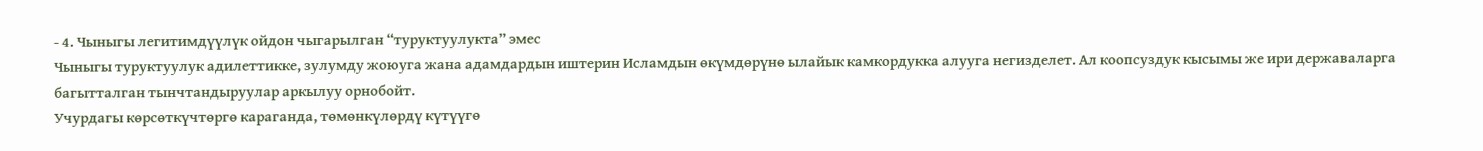- 4. Чыныгы легитимдүүлүк ойдон чыгарылган “туруктуулукта” эмес
Чыныгы туруктуулук адилеттикке, зулумду жоюуга жана адамдардын иштерин Исламдын өкүмдөрүнө ылайык камкордукка алууга негизделет. Ал коопсуздук кысымы же ири державаларга багытталган тынчтандыруулар аркылуу орнобойт.
Учурдагы көрсөткүчтөргө караганда, төмөнкүлөрдү күтүүгө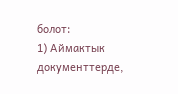болот:
1) Аймактык документтерде,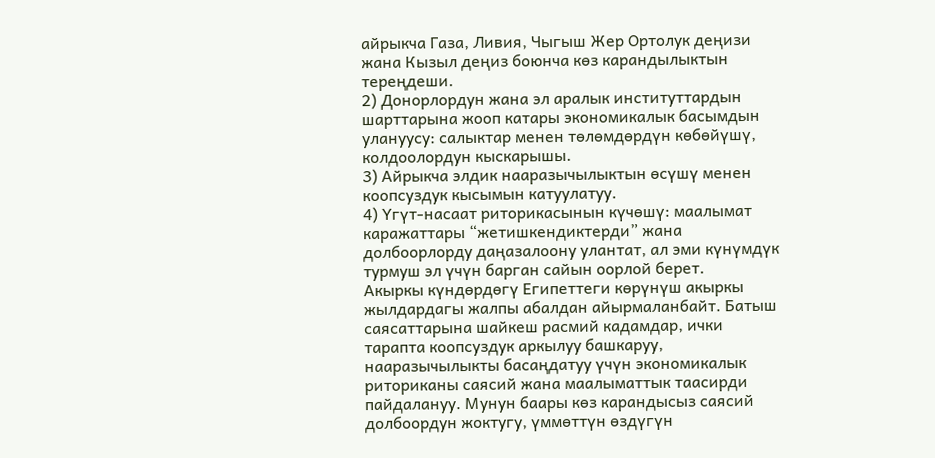айрыкча Газа, Ливия, Чыгыш Жер Ортолук деңизи жана Кызыл деңиз боюнча көз карандылыктын тереңдеши.
2) Донорлордун жана эл аралык институттардын шарттарына жооп катары экономикалык басымдын улануусу: салыктар менен төлөмдөрдүн көбөйүшү, колдоолордун кыскарышы.
3) Айрыкча элдик нааразычылыктын өсүшү менен коопсуздук кысымын катуулатуу.
4) Үгүт-насаат риторикасынын күчөшү: маалымат каражаттары “жетишкендиктерди” жана долбоорлорду даңазалоону улантат, ал эми күнүмдүк турмуш эл үчүн барган сайын оорлой берет.
Акыркы күндөрдөгү Египеттеги көрүнүш акыркы жылдардагы жалпы абалдан айырмаланбайт. Батыш саясаттарына шайкеш расмий кадамдар, ички тарапта коопсуздук аркылуу башкаруу, нааразычылыкты басаңдатуу үчүн экономикалык риториканы саясий жана маалыматтык таасирди пайдалануу. Мунун баары көз карандысыз саясий долбоордун жоктугу, үммөттүн өздүгүн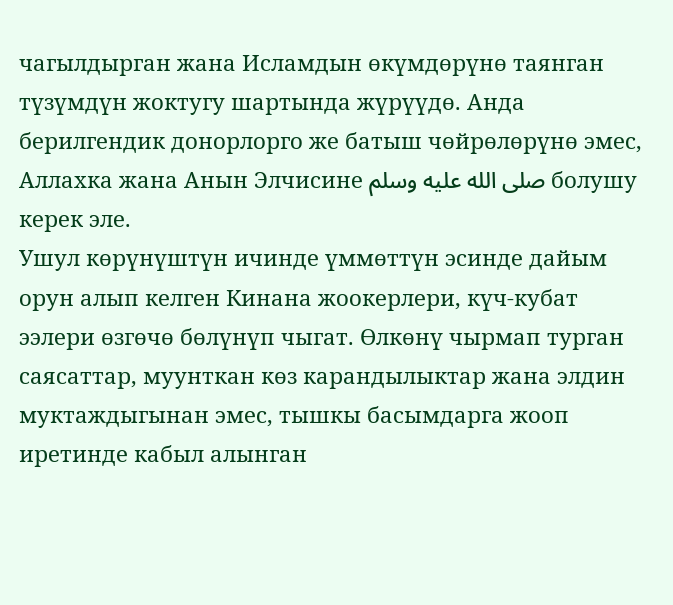чагылдырган жана Исламдын өкүмдөрүнө таянган түзүмдүн жоктугу шартында жүрүүдө. Анда берилгендик донорлорго же батыш чөйрөлөрүнө эмес, Аллахка жана Анын Элчисине صلى الله عليه وسلم болушу керек эле.
Ушул көрүнүштүн ичинде үммөттүн эсинде дайым орун алып келген Кинана жоокерлери, күч-кубат ээлери өзгөчө бөлүнүп чыгат. Өлкөнү чырмап турган саясаттар, муунткан көз карандылыктар жана элдин муктаждыгынан эмес, тышкы басымдарга жооп иретинде кабыл алынган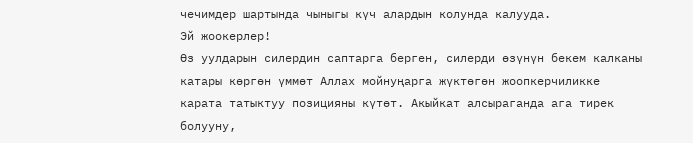чечимдер шартында чыныгы күч алардын колунда калууда.
Эй жоокерлер!
Өз уулдарын силердин саптарга берген, силерди өзүнүн бекем калканы катары көргөн үммөт Аллах мойнуңарга жүктөгөн жоопкерчиликке карата татыктуу позицияны күтөт. Акыйкат алсыраганда ага тирек болууну,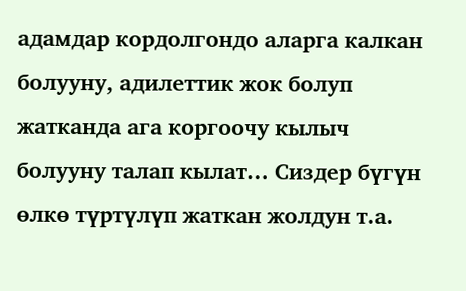адамдар кордолгондо аларга калкан болууну, адилеттик жок болуп жатканда ага коргоочу кылыч болууну талап кылат… Сиздер бүгүн өлкө түртүлүп жаткан жолдун т.а.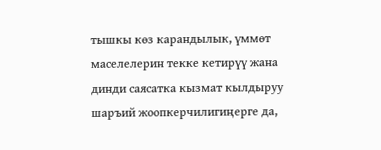тышкы көз карандылык, үммөт маселелерин текке кетирүү жана динди саясатка кызмат кылдыруу шаръий жоопкерчилигиңерге да,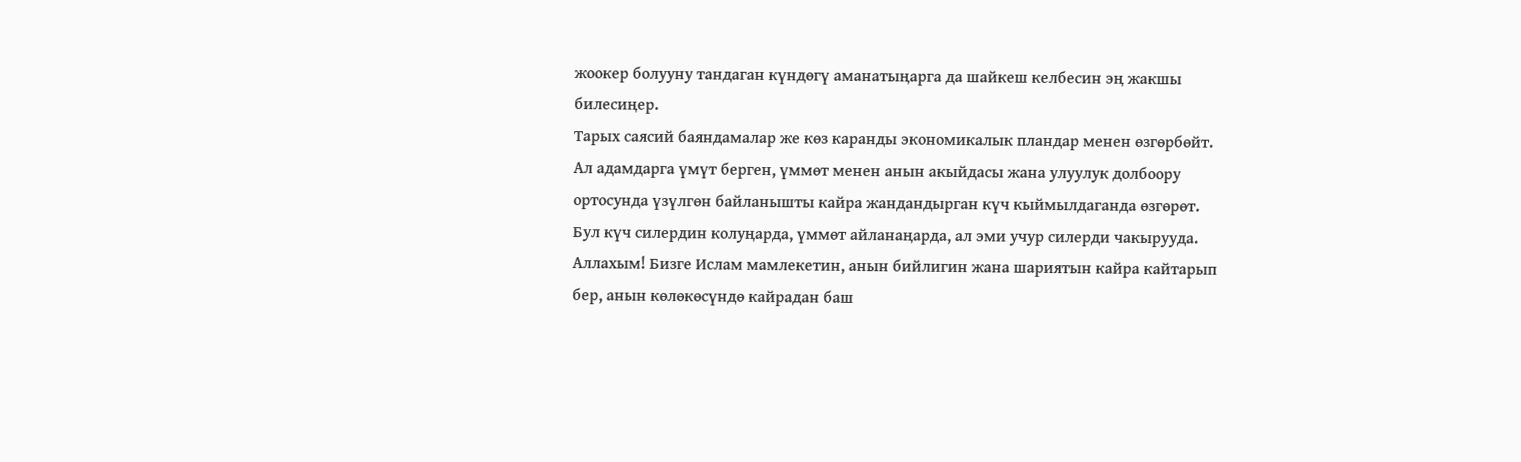жоокер болууну тандаган күндөгү аманатыңарга да шайкеш келбесин эң жакшы билесиңер.
Тарых саясий баяндамалар же көз каранды экономикалык пландар менен өзгөрбөйт. Ал адамдарга үмүт берген, үммөт менен анын акыйдасы жана улуулук долбоору ортосунда үзүлгөн байланышты кайра жандандырган күч кыймылдаганда өзгөрөт. Бул күч силердин колуңарда, үммөт айланаңарда, ал эми учур силерди чакырууда.
Аллахым! Бизге Ислам мамлекетин, анын бийлигин жана шариятын кайра кайтарып бер, анын көлөкөсүндө кайрадан баш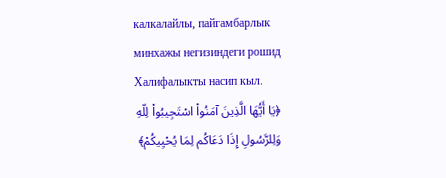калкалайлы, пайгамбарлык минхажы негизиндеги рошид Халифалыкты насип кыл.
﴿يَا أَيُّهَا الَّذِينَ آمَنُواْ اسْتَجِيبُواْ لِلّهِ وَلِلرَّسُولِ إِذَا دَعَاكُم لِمَا يُحْيِيكُمْ﴾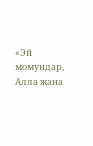«Эй момундар, Алла жана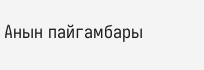Анын пайгамбары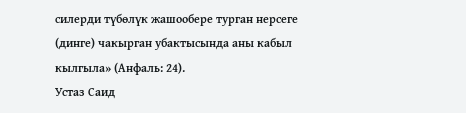силерди түбөлүк жашообере турган нерсеге (динге) чакырган убактысында аны кабыл кылгыла» (Анфаль: 24).
Устаз Саид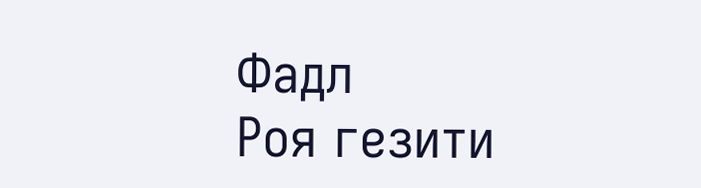Фадл
Роя гезити